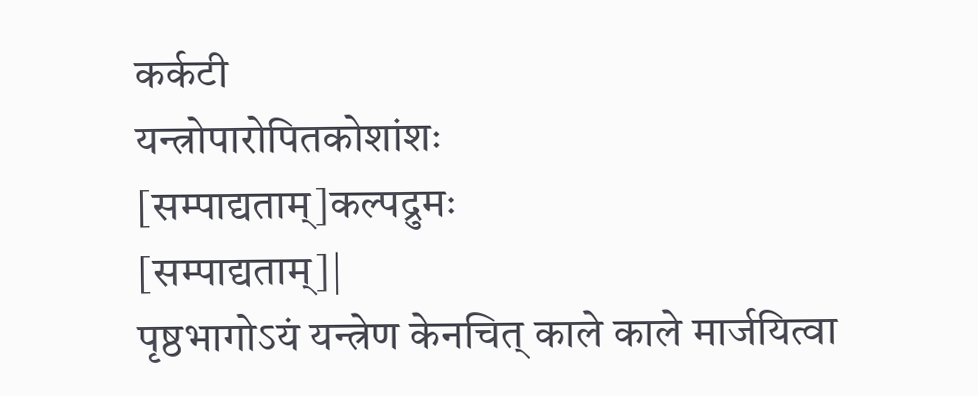कर्कटी
यन्त्रोपारोपितकोशांशः
[सम्पाद्यताम्]कल्पद्रुमः
[सम्पाद्यताम्]|
पृष्ठभागोऽयं यन्त्रेण केनचित् काले काले मार्जयित्वा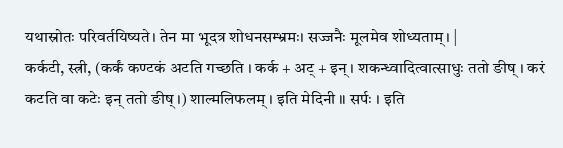यथास्रोतः परिवर्तयिष्यते। तेन मा भूदत्र शोधनसम्भ्रमः। सज्जनैः मूलमेव शोध्यताम्। |
कर्कटी, स्त्री, (कर्कं कण्टकं अटति गच्छति । कर्क + अट् + इन् । शकन्ध्वादित्वात्साधुः ततो ङीष् । करं कटति वा कटेः इन् ततो ङीष् ।) शाल्मलिफलम् । इति मेदिनी ॥ सर्पः । इति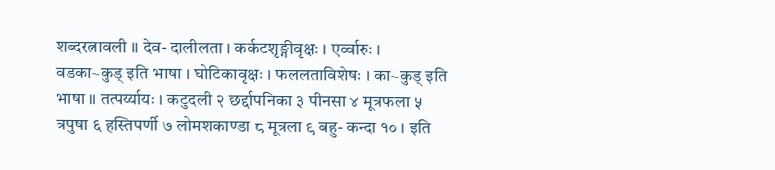शब्दरत्नावली ॥ देव- दालीलता । कर्कटशृङ्गीवृक्षः । एर्व्वारुः । वडका~कुड् इति भाषा । घोटिकावृक्षः । फललताविशेषः । का~कुड् इति भाषा ॥ तत्पर्य्यायः । कटुदली २ छर्द्दापनिका ३ पीनसा ४ मूत्रफला ५ त्रपुषा ६ हस्तिपर्णी ७ लोमशकाण्डा ८ मूत्रला ९ बहु- कन्दा १० । इति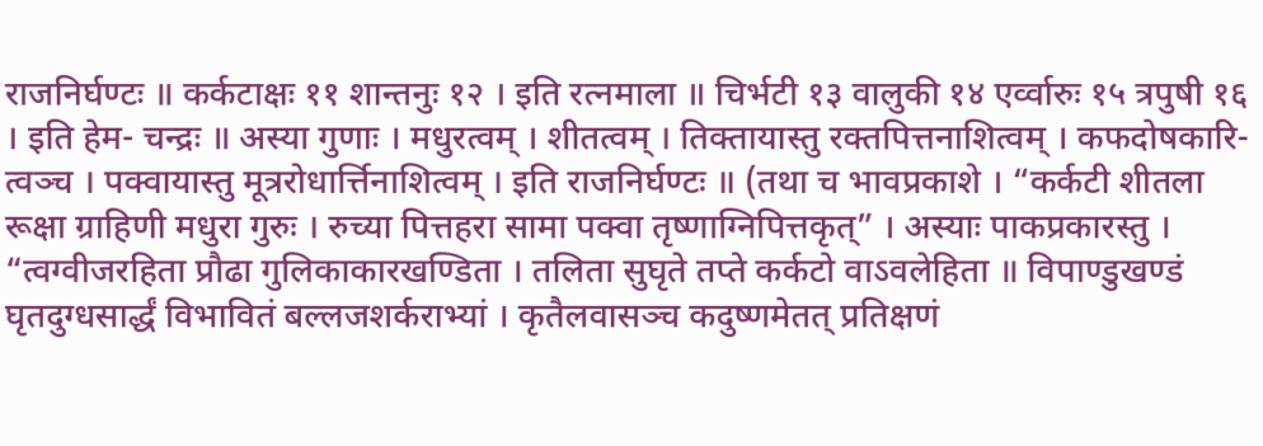राजनिर्घण्टः ॥ कर्कटाक्षः ११ शान्तनुः १२ । इति रत्नमाला ॥ चिर्भटी १३ वालुकी १४ एर्व्वारुः १५ त्रपुषी १६ । इति हेम- चन्द्रः ॥ अस्या गुणाः । मधुरत्वम् । शीतत्वम् । तिक्तायास्तु रक्तपित्तनाशित्वम् । कफदोषकारि- त्वञ्च । पक्वायास्तु मूत्ररोधार्त्तिनाशित्वम् । इति राजनिर्घण्टः ॥ (तथा च भावप्रकाशे । “कर्कटी शीतला रूक्षा ग्राहिणी मधुरा गुरुः । रुच्या पित्तहरा सामा पक्वा तृष्णाग्निपित्तकृत्” । अस्याः पाकप्रकारस्तु । “त्वग्वीजरहिता प्रौढा गुलिकाकारखण्डिता । तलिता सुघृते तप्ते कर्कटो वाऽवलेहिता ॥ विपाण्डुखण्डं घृतदुग्धसार्द्धं विभावितं बल्लजशर्कराभ्यां । कृतैलवासञ्च कदुष्णमेतत् प्रतिक्षणं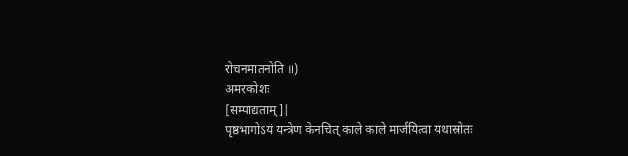रोचनमातनोति ॥)
अमरकोशः
[सम्पाद्यताम्]|
पृष्ठभागोऽयं यन्त्रेण केनचित् काले काले मार्जयित्वा यथास्रोतः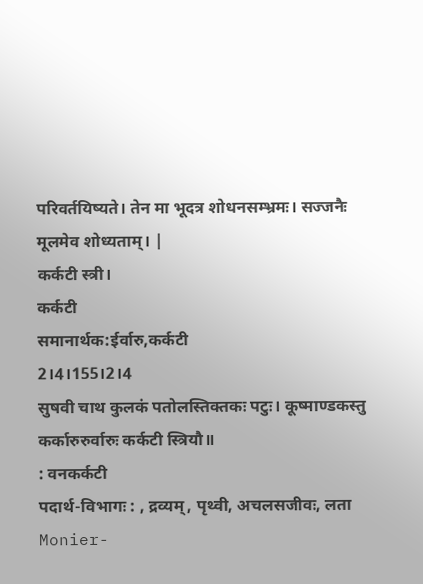परिवर्तयिष्यते। तेन मा भूदत्र शोधनसम्भ्रमः। सज्जनैः मूलमेव शोध्यताम्। |
कर्कटी स्त्री।
कर्कटी
समानार्थक:ईर्वारु,कर्कटी
2।4।155।2।4
सुषवी चाथ कुलकं पतोलस्तिक्तकः पटुः। कूष्माण्डकस्तु कर्कारुरुर्वारुः कर्कटी स्त्रियौ॥
: वनकर्कटी
पदार्थ-विभागः : , द्रव्यम्, पृथ्वी, अचलसजीवः, लता
Monier-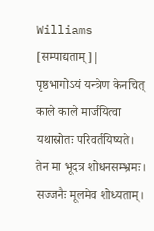Williams
[सम्पाद्यताम्]|
पृष्ठभागोऽयं यन्त्रेण केनचित् काले काले मार्जयित्वा यथास्रोतः परिवर्तयिष्यते। तेन मा भूदत्र शोधनसम्भ्रमः। सज्जनैः मूलमेव शोध्यताम्।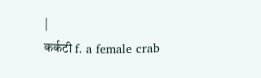|
कर्कटी f. a female crab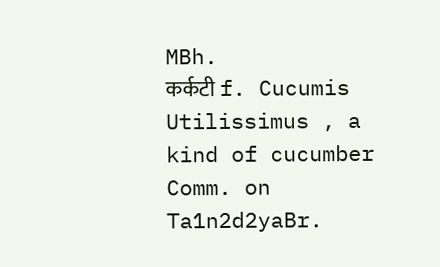MBh.
कर्कटी f. Cucumis Utilissimus , a kind of cucumber Comm. on Ta1n2d2yaBr.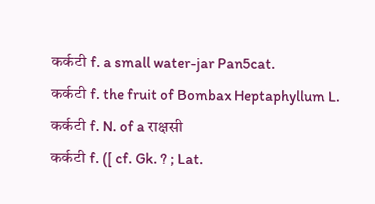कर्कटी f. a small water-jar Pan5cat.
कर्कटी f. the fruit of Bombax Heptaphyllum L.
कर्कटी f. N. of a राक्षसी
कर्कटी f. ([ cf. Gk. ? ; Lat.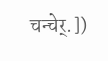चन्चेर्.])